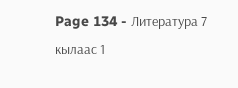Page 134 - Литература 7 кылаас 1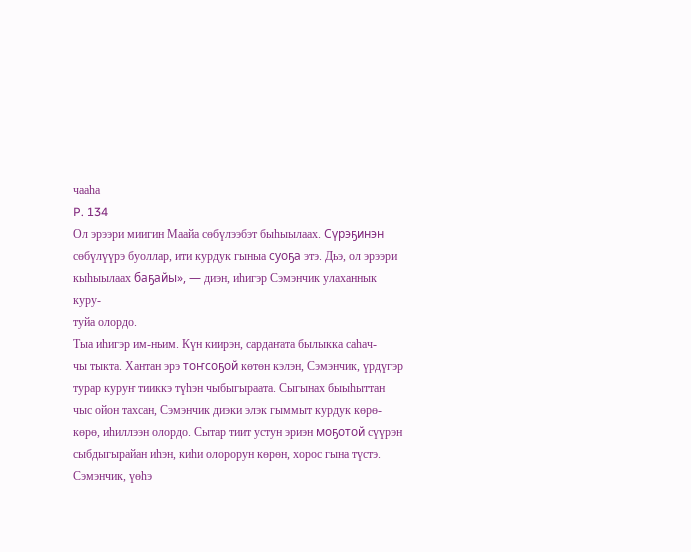чааhа
P. 134
Ол эрээри миигин Маайа сөбүлээбэт быһыылаах. Сүрэҕинэн
сөбүлүүрэ буоллар, ити курдук гыныа суоҕа этэ. Дьэ, ол эрээри
кыһыылаах баҕайы», — диэн, иһигэр Сэмэнчик улаханнык куру-
туйа олордо.
Тыа иһигэр им-ньим. Күн киирэн, сардаҥата былыкка саһач-
чы тыкта. Хантан эрэ тоҥсоҕой көтөн кэлэн, Сэмэнчик, үрдүгэр
турар куруҥ тииккэ түһэн чыбыгыраата. Сыгынах быыһыттан
чыс ойон тахсан, Сэмэнчик диэки элэк гыммыт курдук көрө-
көрө, иһиллээн олордо. Сытар тиит устун эриэн моҕотой сүүрэн
сыбдыгырайан иһэн, киһи олорорун көрөн, хорос гына түстэ.
Сэмэнчик, үөһэ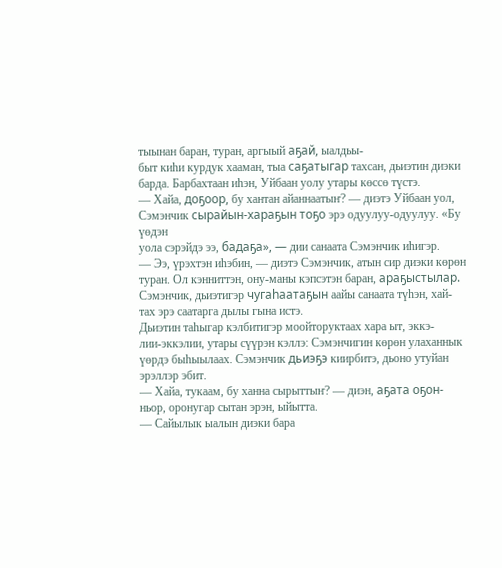тыынан баран, туран, аргыый аҕай, ыалдьы-
быт киһи курдук хааман, тыа саҕатыгар тахсан, дьиэтин диэки
барда. Барбахтаан иһэн, Уйбаан уолу утары көссө түстэ.
— Хайа, доҕоор, бу хантан айаннаатыҥ? — диэтэ Уйбаан уол,
Сэмэнчик сырайын-хараҕын тоҕо эрэ одуулуу-одуулуу. «Бу үөдэн
уола сэрэйдэ ээ, бадаҕа», — дии санаата Сэмэнчик иһигэр.
— Ээ, үрэхтэн иһэбин, — диэтэ Сэмэнчик, атын сир диэки көрөн
туран. Ол кэнниттэн, ону-маны кэпсэтэн баран, араҕыстылар.
Сэмэнчик, дьиэтигэр чугаһаатаҕын аайы санаата түһэн, хай-
тах эрэ саатарга дылы гына истэ.
Дьиэтин таһыгар кэлбитигэр моойторуктаах хара ыт, эккэ-
лии-эккэлии, утары сүүрэн кэллэ: Сэмэнчигин көрөн улаханнык
үөрдэ быһыылаах. Сэмэнчик дьиэҕэ киирбитэ, дьоно утуйан
эрэллэр эбит.
— Хайа, тукаам, бу ханна сырыттыҥ? — диэн, аҕата оҕон-
ньор, оронугар сытан эрэн, ыйытта.
— Сайылык ыалын диэки бара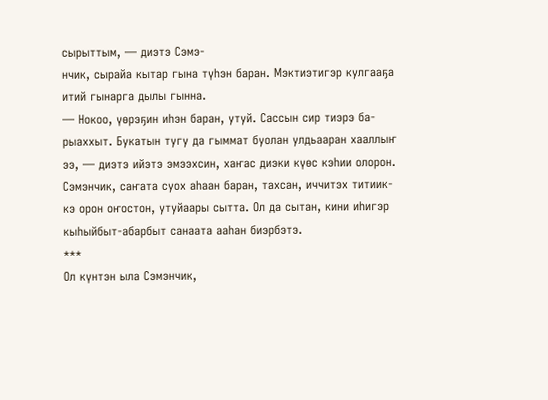сырыттым, — диэтэ Сэмэ-
нчик, сырайа кытар гына түһэн баран. Мэктиэтигэр кулгааҕа
итий гынарга дылы гынна.
— Нокоо, үөрэҕин иһэн баран, утуй. Сассын сир тиэрэ ба-
рыаххыт. Букатын тугу да гыммат буолан улдьааран хааллыҥ
ээ, — диэтэ ийэтэ эмээхсин, хаҥас диэки күөс кэһии олорон.
Сэмэнчик, саҥата суох аһаан баран, тахсан, иччитэх титиик-
кэ орон оҥостон, утуйаары сытта. Ол да сытан, кини иһигэр
кыһыйбыт-абарбыт санаата ааһан биэрбэтэ.
***
Ол күнтэн ыла Сэмэнчик,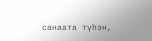санаата түһэн,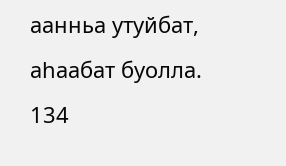аанньа утуйбат,
аһаабат буолла.
134